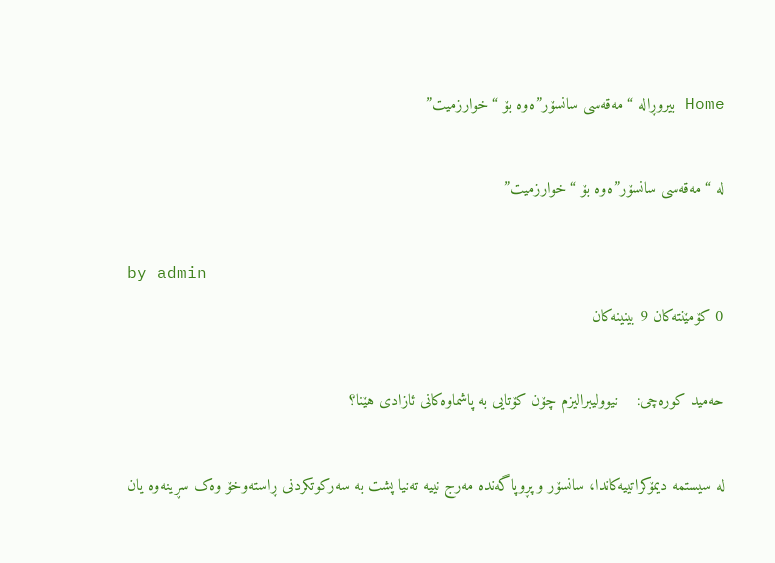Home بیروڕالە “مەقەسی سانسۆر”ەوە بۆ “خوارزمیت”

لە “مەقەسی سانسۆر”ەوە بۆ “خوارزمیت”

by admin
0 کۆمێنتەکان 9 بینینەکان

حەمید کورەچی:    نیوولیبرالیزم چۆن کۆتایی بە پاشماوەکانی ئازادی هێنا؟

لە سیستمە دیمۆکراتییەکاندا، سانسۆر و پڕوپاگەندە مەرج نییە تەنیا پشت بە سەرکوتکردنی ڕاستەوخۆ وەک سڕینەوە یان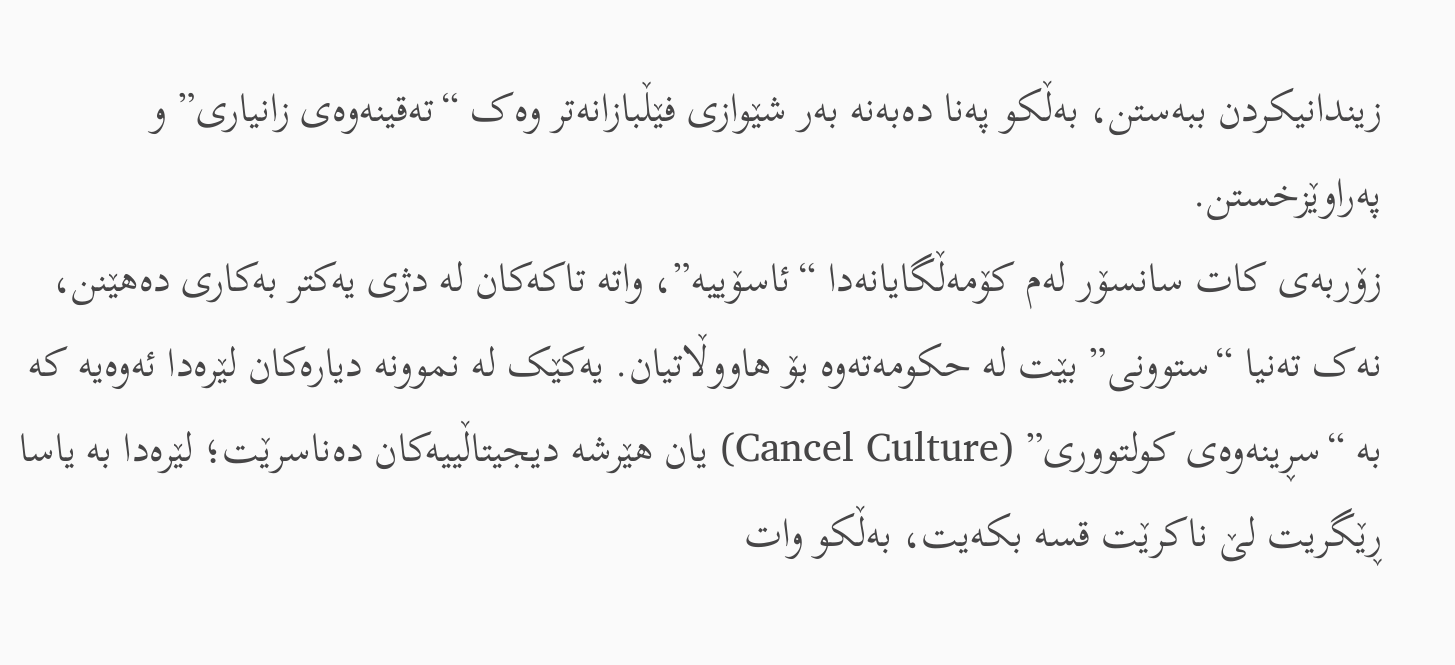زیندانیکردن ببەستن، بەڵکو پەنا دەبەنە بەر شێوازی فێڵبازانەتر وەک “تەقینەوەی زانیاری” و پەراوێزخستن.
زۆربەی کات سانسۆر لەم کۆمەڵگایانەدا “ئاسۆییە”، واتە تاکەکان لە دژی یەکتر بەکاری دەهێنن، نەک تەنیا “ستوونی” بێت لە حکومەتەوە بۆ هاووڵاتیان. یەکێک لە نموونە دیارەکان لێرەدا ئەوەیە کە بە “سڕینەوەی کولتووری” (Cancel Culture) یان هێرشە دیجیتاڵییەکان دەناسرێت؛ لێرەدا بە یاسا ڕێگریت لێ ناکرێت قسە بکەیت، بەڵکو وات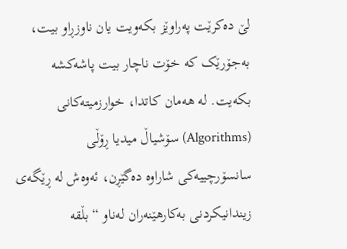لێ دەکرێت پەراوێز بکەویت یان ناوزڕاو بیت، بەجۆرێک کە خۆت ناچار بیت پاشەکشە بکەیت. لە هەمان کاتدا، خوارزمیتەکانی (Algorithms) سۆشیاڵ میدیا ڕۆڵی سانسۆرچییەکی شاراوە دەگێڕن، ئەوەش لە ڕێگەی زیندانیکردنی بەکارهێنەران لەناو “بڵقە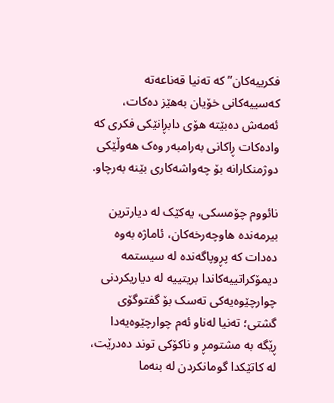فکرییەکان” کە تەنیا قەناعەتە کەسییەکانی خۆیان بەهێز دەکات، ئەمەش دەبێتە هۆی دابڕانێکی فکری کە وادەکات ڕاکانی بەرامبەر وەک هەوڵێکی دوژمنکارانە بۆ چەواشەکاری بێنە بەرچاو.

نائووم چۆمسکی، یەکێک لە دیارترین بیرمەندە هاوچەرخەکان، ئاماژە بەوە دەدات کە پڕوپاگەندە لە سیستمە دیمۆکراتییەکاندا بریتییە لە دیاریکردنی چوارچێوەیەکی تەسک بۆ گفتوگۆی گشتی؛ تەنیا لەناو ئەم چوارچێوەیەدا ڕێگە بە مشتومڕ و ناکۆکی توند دەدرێت، لە کاتێکدا گومانکردن لە بنەما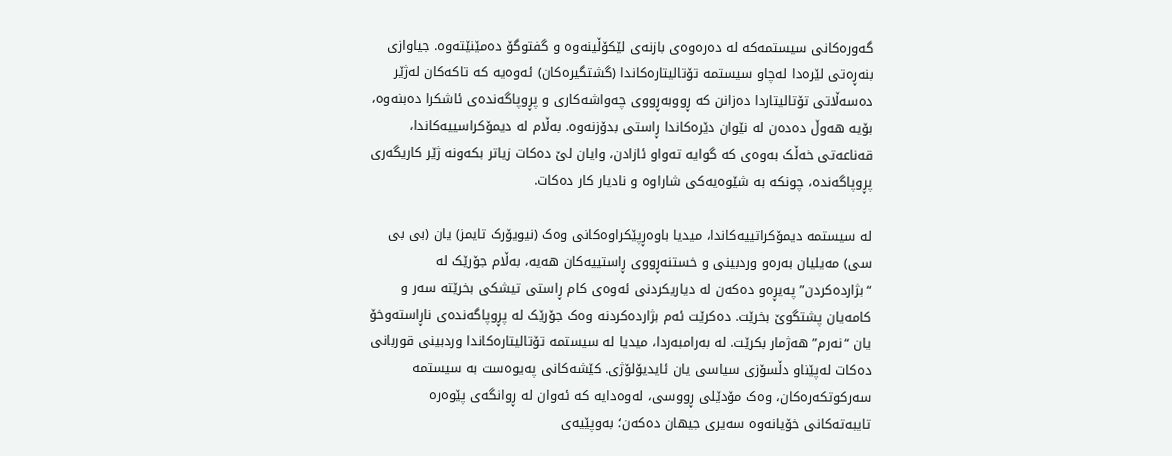گەورەکانی سیستمەکە لە دەرەوەی بازنەی لێکۆڵینەوە و گفتوگۆ دەمێنێتەوە. جیاوازی بنەڕەتی لێرەدا لەچاو سیستمە تۆتالیتارەکاندا (گشتگیرەکان) ئەوەیە کە تاکەکان لەژێر دەسەڵاتی تۆتالیتاردا دەزانن کە ڕووبەڕووی چەواشەکاری و پڕوپاگەندەی ئاشکرا دەبنەوە، بۆیە هەوڵ دەدەن لە نێوان دێرەکاندا ڕاستی بدۆزنەوە. بەڵام لە دیمۆکراسییەکاندا، قەناعەتی خەڵک بەوەی کە گوایە تەواو ئازادن، وایان لێ دەکات زیاتر بکەونە ژێر کاریگەری پڕوپاگەندە، چونکە بە شێوەیەکی شاراوە و نادیار کار دەکات.

لە سیستمە دیمۆکراتییەکاندا، میدیا باوەڕپێکراوەکانی وەک (نیویۆرک تایمز) یان (بی بی سی) مەیلیان بەرەو وردبینی و خستنەڕووی ڕاستییەکان هەیە، بەڵام جۆرێک لە “بژاردەکردن” پەیڕەو دەکەن لە دیاریکردنی ئەوەی کام ڕاستی تیشکی بخرێتە سەر و کامەیان پشتگوێ بخرێت. دەکرێت ئەم بژاردەکردنە وەک جۆرێک لە پڕوپاگەندەی ناڕاستەوخۆ یان “نەرم” هەژمار بکرێت. لە بەرامبەردا، میدیا لە سیستمە تۆتالیتارەکاندا وردبینی قوربانی دەکات لەپێناو دڵسۆزی سیاسی یان ئایدیۆلۆژی. کێشەکانی پەیوەست بە سیستمە سەرکوتکەرەکان، وەک مۆدێلی ڕووسی، لەوەدایە کە ئەوان لە ڕوانگەی پێوەرە تایبەتەکانی خۆیانەوە سەیری جیهان دەکەن؛ بەوپێیەی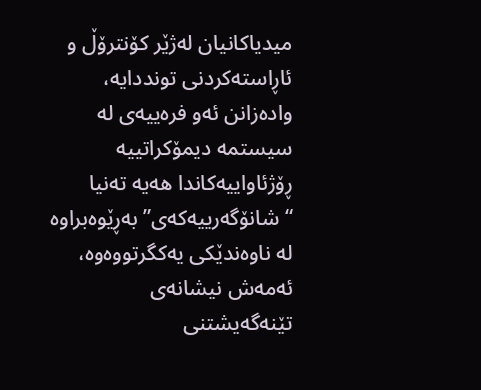میدیاکانیان لەژێر کۆنترۆڵ و ئاڕاستەکردنی تونددایە، وادەزانن ئەو فرەییەی لە سیستمە دیمۆکراتییە ڕۆژئاواییەکاندا هەیە تەنیا “شانۆگەرییەکەی” بەڕێوەبراوە لە ناوەندێکی یەکگرتووەوە، ئەمەش نیشانەی تێنەگەیشتنی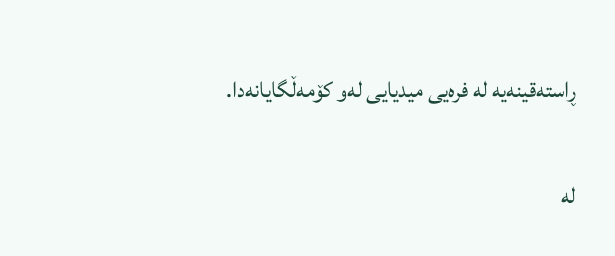ڕاستەقینەیە لە فرەیی میدیایی لەو کۆمەڵگایانەدا.

لە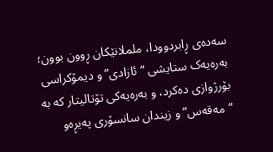سەدەی ڕابردوودا، ململانێکان ڕوون بوون؛ بەرەیەک ستایشی “ئازادی” و دیمۆکراسی بۆرژوازی دەکرد، و بەرەیەکی تۆتالیتار کە بە “مەقەس” و زیندان سانسۆری پەیڕەو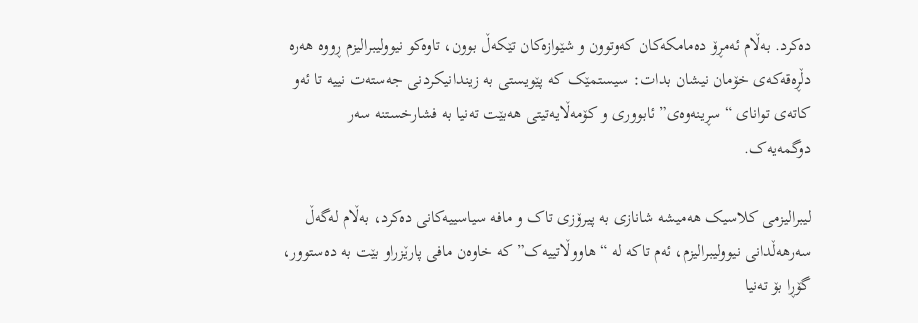دەکرد. بەڵام ئەمڕۆ دەمامکەکان کەوتوون و شێوازەکان تێکەڵ بوون، تاوەکو نیوولیبرالیزم ڕووە هەرە دڵڕەقەکەی خۆمان نیشان بدات: سیستمێک کە پێویستی بە زیندانیکردنی جەستەت نییە تا ئەو کاتەی توانای “سڕینەوەی” ئابووری و کۆمەڵایەتیتی هەبێت تەنیا بە فشارخستنە سەر دوگمەیەک.

لیبرالیزمی کلاسیک هەمیشە شانازی بە پیرۆزی تاک و مافە سیاسییەکانی دەکرد، بەڵام لەگەڵ سەرهەڵدانی نیوولیبرالیزم، ئەم تاکە لە “هاووڵاتییەک” کە خاوەن مافی پارێزراو بێت بە دەستوور، گۆڕا بۆ تەنیا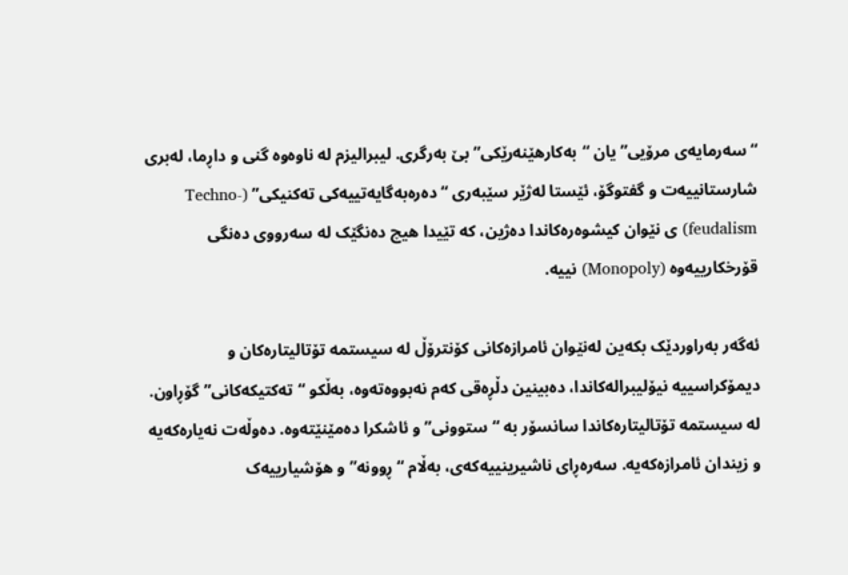“سەرمایەی مرۆیی” یان “بەکارهێنەرێکی” بێ بەرگری. لیبرالیزم لە ناوەوە گنی و داڕما، لەبری شارستانییەت و گفتوگۆ، ئێستا لەژێر سێبەری “دەرەبەگایەتییەکی تەکنیکی” (Techno-feudalism) ی نێوان کیشوەرەکاندا دەژین، کە تێیدا هیچ دەنگێک لە سەرووی دەنگی قۆرخکارییەوە (Monopoly) نییە.

ئەگەر بەراوردێک بکەین لەنێوان ئامرازەکانی کۆنترۆڵ لە سیستمە تۆتالیتارەکان و دیمۆکراسییە نیۆلیبرالەکاندا، دەبینین دڵڕەقی کەم نەبووەتەوە، بەڵکو “تەکتیکەکانی” گۆڕاون. لە سیستمە تۆتالیتارەکاندا سانسۆر بە “ستوونی” و ئاشکرا دەمێنێتەوە. دەوڵەت نەیارەکەیە و زیندان ئامرازەکەیە. سەرەڕای ناشیرینییەکەی، بەڵام “ڕوونە” و هۆشیارییەک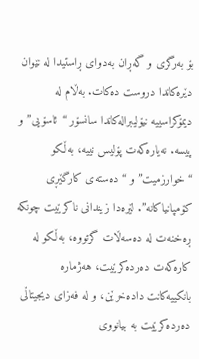بۆ بەرگری و گەڕان بەدوای ڕاستیدا لە نێوان دێرەکاندا دروست دەکات. بەڵام لە دیمۆکراسییە نیۆلیبرالەکاندا سانسۆر “ئاسۆیی” و پیسە. نەیارەکەت پۆلیس نییە، بەڵکو “خوارزمیت” و “دەستەی کارگێڕی کۆمپانیاکانە”. لێرەدا زیندانی ناکرێیت چونکە ڕەخنەت لە دەسەڵات گرتووە، بەڵکو لە کارەکەت دەردەکرێیت، هەژمارە بانکییەکانت دادەخرێن، و لە فەزای دیجیتاڵی دەردەکرێیت بە بیانووی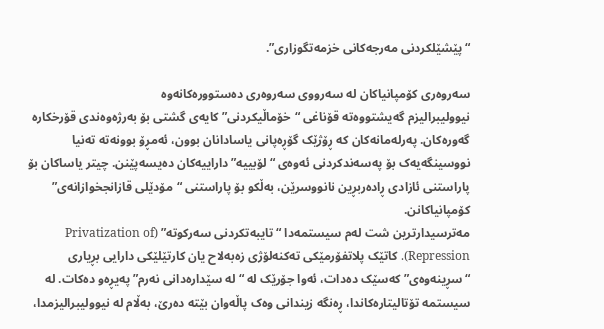“پێشێلکردنی مەرجەکانی خزمەتگوزاری”.

سەروەری کۆمپانیاکان لە سەرووی سەروەری دەستوورەکانەوە
نیوولیبرالیزم گەیشتووەتە قۆناغی “خۆماڵیکردنی” کایەی گشتی بۆ بەرژەوەندی قۆرخکارە گەورەکان. پەرلەمانەکان کە ڕۆژێک گۆڕەپانی یاسادانان بوون، ئەمڕۆ بوونەتە تەنیا نووسینگەیەک بۆ پەسەندکردنی ئەوەی “لۆبییە” داراییەکان دەیسەپێنن. چیتر یاساکان بۆ پاراستنی ئازادی ڕادەربڕین نانووسرێن، بەڵکو بۆ پاراستنی “مۆدێلی قازانجخوازانەی” کۆمپانیاکانن.
مەترسیدارترین شت لەم سیستمەدا “تایبەتکردنی سەرکوتە” (Privatization of Repression). کاتێک پلاتفۆرمێکی تەکنەلۆژی زەبەلاح یان کارتێلێکی دارایی بڕیاری “سڕینەوەی” کەسێک دەدات، ئەوا جۆرێک لە “لە سێدارەدانی نەرم” پەیڕەو دەکات. لە سیستمە تۆتالیتارەکاندا، ڕەنگە زیندانی وەک پاڵەوان بێتە دەرێ، بەڵام لە نیوولیبرالیزمدا،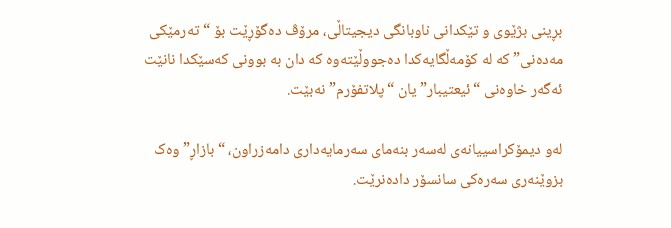بڕینی بژێوی و تێکدانی ناوبانگی دیجیتاڵی، مرۆڤ دەگۆڕێت بۆ “تەرمێکی مەدەنی” کە لە کۆمەڵگایەکدا دەجووڵێتەوە کە دان بە بوونی کەسێکدا نانێت ئەگەر خاوەنی “ئیعتیبار” یان “پلاتفۆرم” نەبێت.

لەو دیمۆکراسییانەی لەسەر بنەمای سەرمایەداری دامەزراون، “بازاڕ” وەک بزوێنەری سەرەکی سانسۆر دادەنرێت.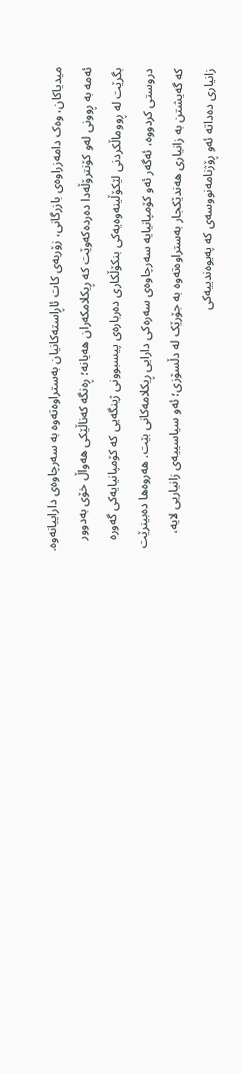میدیاکان، وەک دامەزراوەی بازرگانی، زۆربەی کات ئاڕاستەکانیان بەستراوەتەوە بە سەرچاوەی داراییانەوە. ئەمە بە ڕوونی لەو کۆنترۆڵەدا دەردەکەوێت کە ڕیکلامکەران هەیانە؛ ڕەنگە کەناڵێکی هەواڵ خۆی بەدوور بگرێت لە ڕووماڵکردنی لێکۆڵینەوەیەکی بنکۆڵکاری دەربارەی پیسبوونی ژینگەیی کە کۆمپانیایەکی گەورە دروستی کردووە، ئەگەر ئەو کۆمپانیایە سەرچاوەی سەرەکی دارایی ڕیکلامەکانی بێت. هەروەها دەبینرێت کە گەیشتن بە زانیاری هەندێکجار بەستراوەتەوە بە جۆرێک لە دڵسۆزی؛ ئەو سیاسییەی زانیاریی لایە، زانیاری دەداتە ئەو ڕۆژنامەنووسەی کە پەیوەندییەکی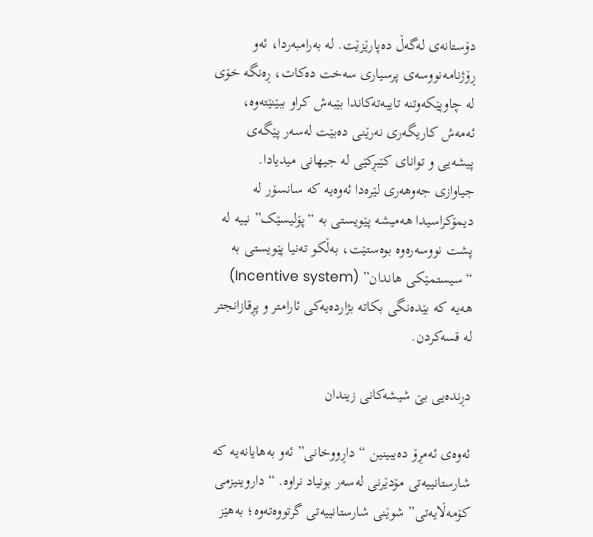دۆستانەی لەگەڵ دەپارێزێت. لە بەرامبەردا، ئەو ڕۆژنامەنووسەی پرسیاری سەخت دەکات، ڕەنگە خۆی لە چاوپێکەوتنە تایبەتەکاندا بێبەش کراو ببێنێتەوە، ئەمەش کاریگەری نەرێنی دەبێت لەسەر پێگەی پیشەیی و توانای کێبڕکێی لە جیهانی میدیادا.
جیاوازی جەوهەری لێرەدا ئەوەیە کە سانسۆر لە دیمۆکراسیدا هەمیشە پێویستی بە “پۆلیسێک” نییە لە پشت نووسەرەوە بوەستێت، بەڵکو تەنیا پێویستی بە “سیستمێکی هاندان” (Incentive system) هەیە کە بێدەنگی بکاتە بژاردەیەکی ئارامتر و پڕقازانجتر لە قسەکردن.

دڕندەیی بێ شیشەکانی زیندان

ئەوەی ئەمڕۆ دەیبینین “داڕووخانی” ئەو بەهایانەیە کە شارستانییەتی مۆدێرنی لەسەر بونیاد نراوە. “داروینیزمی کۆمەڵایەتی” شوێنی شارستانییەتی گرتووەتەوە؛ بەهێز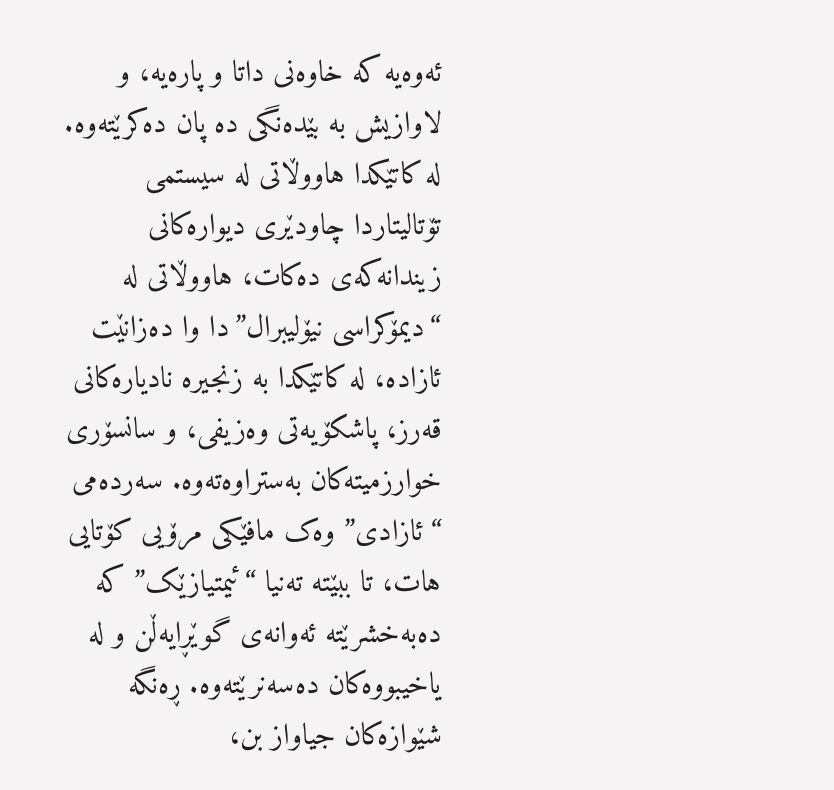ئەوەیە کە خاوەنی داتا و پارەیە، و لاوازیش بە بێدەنگی دە پان دەکرێتەوە.
لە کاتێکدا هاووڵاتی لە سیستمی تۆتالیتاردا چاودێری دیوارەکانی زیندانەکەی دەکات، هاووڵاتی لە “دیمۆکراسی نیۆلیبرال”دا وا دەزانێت ئازادە، لە کاتێکدا بە زنجیرە نادیارەکانی قەرز، پاشکۆیەتی وەزیفی، و سانسۆری خوارزمیتەکان بەستراوەتەوە. سەردەمی “ئازادی” وەک مافێکی مرۆیی کۆتایی هات، تا ببێتە تەنیا “ئیمتیازێک” کە دەبەخشرێتە ئەوانەی گوێڕایەڵن و لە یاخیبووەکان دەسەنرێتەوە. ڕەنگە شێوازەکان جیاواز بن،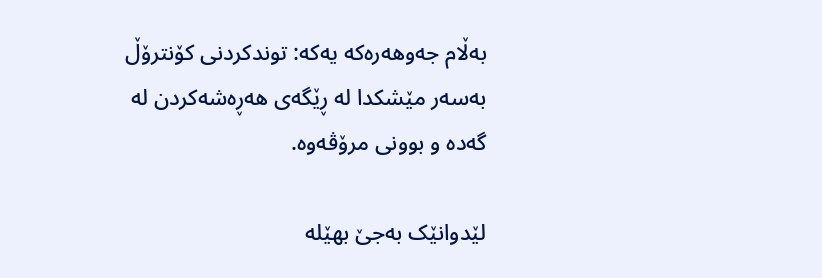بەڵام جەوهەرەکە یەکە: توندکردنی کۆنترۆڵ بەسەر مێشکدا لە ڕێگەی هەڕەشەکردن لە گەدە و بوونی مرۆڤەوە.

لێدوانێک بەجێ بهێلە